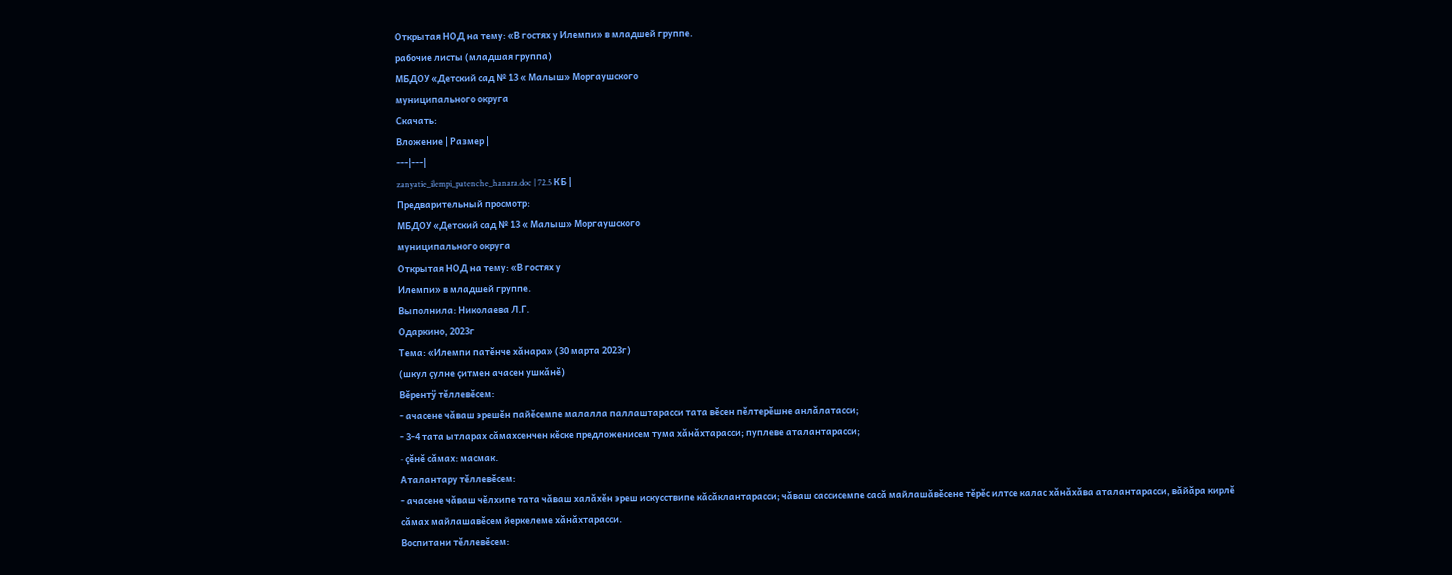Открытая НОД на тему: «В гостях у Илемпи» в младшей группе.
рабочие листы (младшая группа)
МБДОУ «Детский сад № 13 « Малыш» Моргаушского
муниципального округа
Скачать:
Вложение | Размер |
---|---|
zanyatie_ilempi_patenche_hanara.doc | 72.5 КБ |
Предварительный просмотр:
МБДОУ «Детский сад № 13 « Малыш» Моргаушского
муниципального округа
Открытая НОД на тему: «В гостях у
Илемпи» в младшей группе.
Выполнила: Николаева Л.Г.
Одаркино, 2023г
Тема: «Илемпи патĕнче хăнара» (30 марта 2023г)
(шкул çулне çитмен ачасен ушкăнĕ)
Вĕрентÿ тĕллевĕсем:
- ачасене чăваш эрешĕн пайĕсемпе малалла паллаштарасси тата вĕсен пĕлтерĕшне анлăлатасси;
- 3-4 тата ытларах сăмахсенчен кĕске предложенисем тума хăнăхтарасси; пуплеве аталантарасси;
- çĕнĕ сăмах: масмак.
Аталантару тĕллевĕсем:
- ачасене чăваш чĕлхипе тата чăваш халăхĕн эреш искусствипе кăсăклантарасси; чăваш сассисемпе сасă майлашăвĕсене тĕрĕс илтсе калас хăнăхăва аталантарасси, вăйăра кирлĕ сăмах майлашавĕсем йеркелеме хăнăхтарасси.
Воспитани тĕллевĕсем: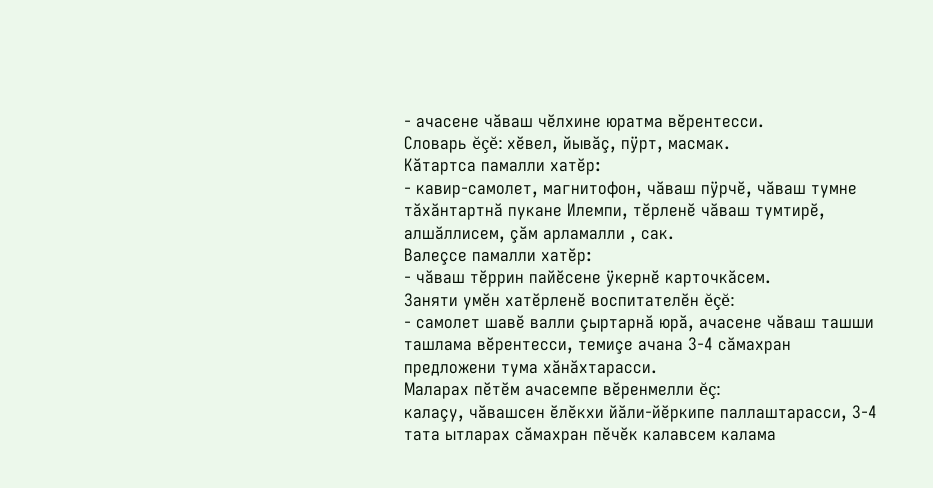- ачасене чăваш чĕлхине юратма вĕрентесси.
Словарь ĕçĕ: хĕвел, йывăç, пÿрт, масмак.
Кăтартса памалли хатĕр:
- кавир-самолет, магнитофон, чăваш пÿрчĕ, чăваш тумне тăхăнтартнă пукане Илемпи, тĕрленĕ чăваш тумтирĕ, алшăллисем, çăм арламалли , сак.
Валеçсе памалли хатĕр:
- чăваш тĕррин пайĕсене ÿкернĕ карточкăсем.
Заняти умĕн хатĕрленĕ воспитателĕн ĕçĕ:
- самолет шавĕ валли çыртарнă юрă, ачасене чăваш ташши ташлама вĕрентесси, темиçе ачана 3-4 сăмахран предложени тума хăнăхтарасси.
Маларах пĕтĕм ачасемпе вĕренмелли ĕç:
калаçу, чăвашсен ĕлĕкхи йăли-йĕркипе паллаштарасси, 3-4 тата ытларах сăмахран пĕчĕк калавсем калама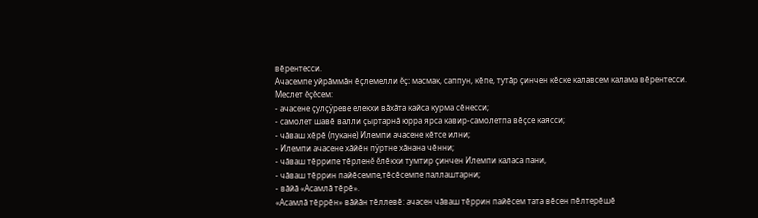вĕрентесси.
Ачасемпе уйрăммăн ĕçлемелли ĕç: масмак, саппун, кĕпе, тутăр çинчен кĕске калавсем калама вĕрентесси.
Меслет ĕçĕсем:
- ачасене çулçÿреве елекхи вăхăта кайса курма сĕнесси;
- самолет шавĕ валли çыртарнă юрра ярса кавир-самолетпа вĕçсе каясси;
- чăваш хĕрĕ (пукане) Илемпи ачасене кĕтсе илни;
- Илемпи ачасене хăйĕн пÿртне хăнана чĕнни;
- чăваш тĕррипе тĕрленĕ ĕлĕкхи тумтир çинчен Илемпи каласа пани,
- чăваш тĕррин пайĕсемпе,тĕсĕсемпе паллаштарни;
- вăйă «Асамлă тĕрĕ».
«Асамлă тĕррĕн» вăйăн тĕллевĕ: ачасен чăваш тĕррин пайĕсем тата вĕсен пĕлтерĕшĕ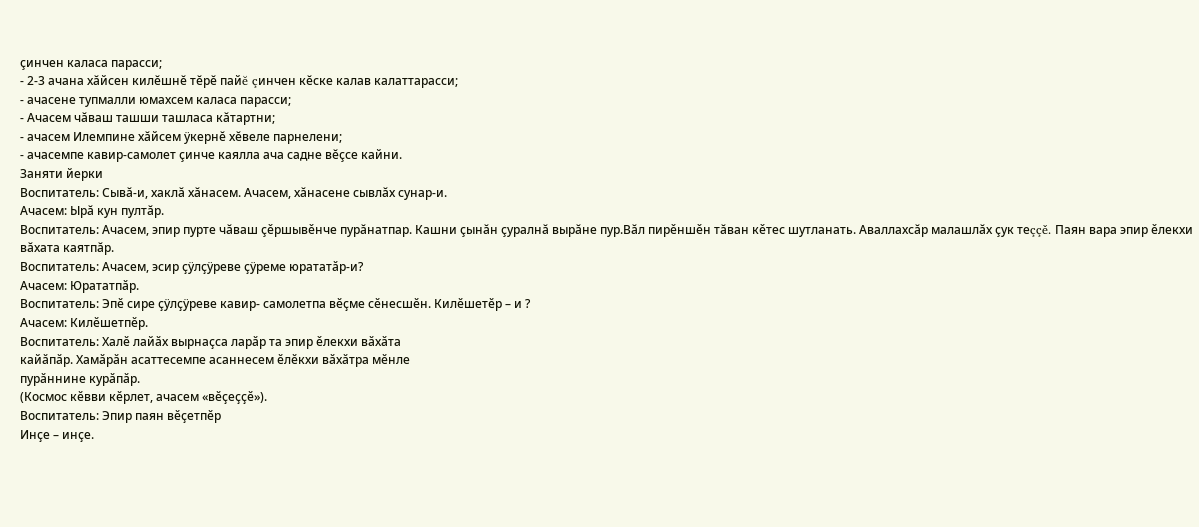çинчен каласа парасси;
- 2-3 ачана хăйсен килĕшнĕ тĕрĕ пайĕ çинчен кĕске калав калаттарасси;
- ачасене тупмалли юмахсем каласа парасси;
- Ачасем чăваш ташши ташласа кăтартни;
- ачасем Илемпине хăйсем ÿкернĕ хĕвеле парнелени;
- ачасемпе кавир-самолет çинче каялла ача садне вĕçсе кайни.
Заняти йерки
Воспитатель: Сывă-и, хаклă хăнасем. Ачасем, хăнасене сывлăх сунар-и.
Ачасем: Ырă кун пултăр.
Воспитатель: Ачасем, эпир пурте чăваш çěршывěнче пурăнатпар. Кашни çынăн çуралнă вырăне пур.Вăл пирěншěн тăван кěтес шутланать. Аваллахсăр малашлăх çук теççě. Паян вара эпир ěлекхи вăхата каятпăр.
Воспитатель: Ачасем, эсир ҫӱлҫӱреве ҫӱреме юрататӑр-и?
Ачасем: Юрататпӑр.
Воспитатель: Эпӗ сире ҫӱлҫӱреве кавир- самолетпа вӗҫме сӗнесшӗн. Килӗшетӗр – и ?
Ачасем: Килӗшетпӗр.
Воспитатель: Халӗ лайӑх вырнаҫса ларӑр та эпир ěлекхи вӑхӑта
кайӑпӑр. Хамӑрӑн асаттесемпе асаннесем ӗлӗкхи вӑхӑтра мӗнле
пурӑннине курӑпӑр.
(Космос кӗвви кӗрлет, ачасем «вӗҫеҫҫӗ»).
Воспитатель: Эпир паян вӗҫетпӗр
Инҫе – инҫе.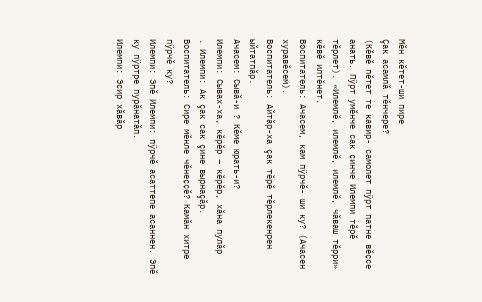Мӗн кӗтет-ши пире
Çак асамлӑ тӗнчере?
(Кӗвӗ пӗтет те кавир- самолет пӱрт патне вӗҫсе анать. Пӱрт умӗнче сак ҫинче Илемпи тӗрӗ тӗрлет). «Илемлě, илемлě, илемлě, чăваш тěрри» кěвě илтěнет.
Воспитатель: Ачасем, кам пӱрчӗ- ши ку? (Ачасен хуравӗсем).
Воспитатель: Айтӑр-ха çак тĕрӗ тӗрлекенрен ыйтатпӑр.
Ачасем: Сывӑ-и ? Кӗме юрать-и?
Илемпи: Сывах-ха, кӗрӗр – кӗрӗр, хӑна пулӑр
. Илемпи: Ак çак сак çине вырнаçăр.
Воспитатель: Сире мӗнле чӗнеҫҫӗ? Камӑн хитре пӱрчӗ ку?
Илемпи: Эпӗ Илемпи: пӱрчӗ асаттепе асаннен. Эпӗ ку пӱртре пурӑнатӑп.
Илемпи: Эсир хӑвӑр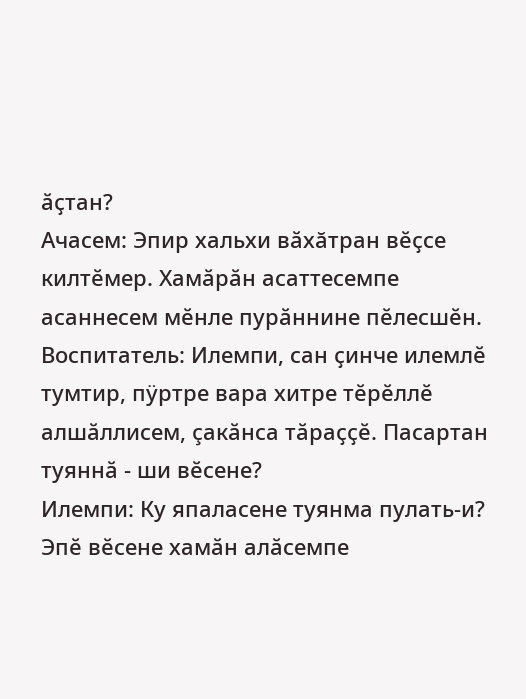ӑҫтан?
Ачасем: Эпир хальхи вӑхăтран вӗҫсе килтӗмер. Хамӑрӑн асаттесемпе
асаннесем мӗнле пурӑннине пӗлесшӗн.
Воспитатель: Илемпи, сан ҫинче илемлӗ тумтир, пӱртре вара хитре тӗрӗллӗ
алшӑллисем, çакӑнса тӑраҫҫӗ. Пасартан
туяннӑ - ши вӗсене?
Илемпи: Ку япаласене туянма пулать-и? Эпӗ вӗсене хамӑн алӑсемпе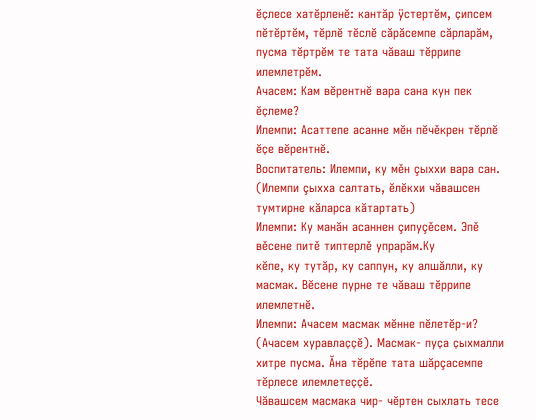ӗҫлесе хатӗрленӗ: кантӑр ӱстертӗм, ҫипсем пӗтӗртӗм, тӗрлӗ тӗслӗ сӑрӑсемпе сӑрларӑм, пусма тӗртрӗм те тата чӑваш тӗррипе илемлетрӗм.
Ачасем: Кам вӗрентнӗ вара сана кун пек ӗҫлеме?
Илемпи: Асаттепе асанне мӗн пӗчěкрен тӗрлӗ ӗҫе вӗрентнӗ.
Воспитатель: Илемпи, ку мěн çыххи вара сан. (Илемпи çыхха салтать, ӗлӗкхи чӑвашсен тумтирне кӑларса кӑтартать)
Илемпи: Ку манăн асаннен çипуçěсем. Эпě вěсене питě типтерлě упрарăм.Ку
кӗпе, ку тутӑр, ку саппун, ку алшӑлли, ку масмак. Вӗсене пурне те чӑваш тӗррипе илемлетнӗ.
Илемпи: Ачасем масмак мӗнне пӗлетӗр-и? (Ачасем хуравлаҫҫӗ). Масмак- пуҫа ҫыхмалли хитре пусма. Ӑна тӗрӗпе тата шăрçасемпе тӗрлесе илемлетеҫҫӗ.
Чӑвашсем масмака чир- чӗртен сыхлать тесе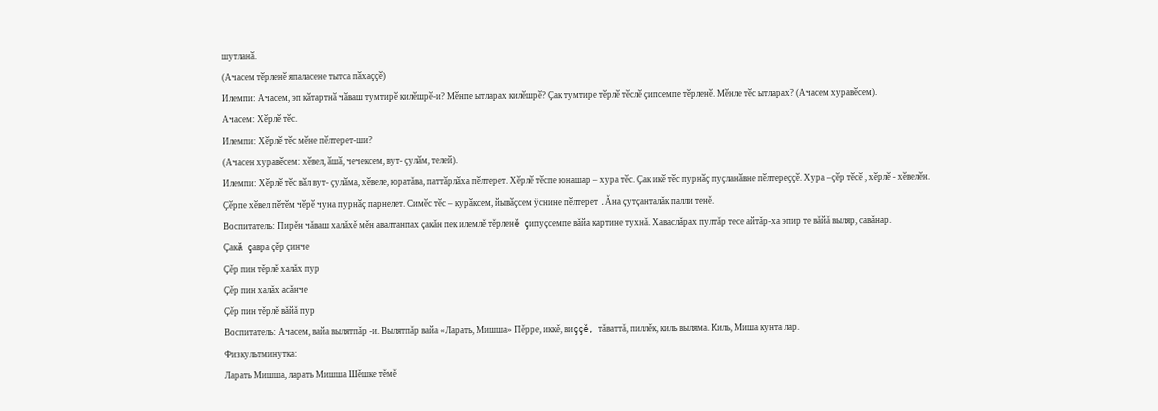шутланӑ.
(Ачасем тӗрленӗ япаласене тытса пӑхаҫҫӗ)
Илемпи: Ачасем, эп кӑтартнӑ чӑваш тумтирӗ килӗшрӗ-и? Мӗнпе ытларах килӗшрӗ? Ҫак тумтире тӗрлӗ тӗслӗ ҫипсемпе тӗрленӗ. Мӗнле тӗс ытларах? (Ачасем хуравӗсем).
Ачасем: Хӗрлӗ тӗс.
Илемпи: Хӗрлӗ тӗс мӗне пӗлтерет-ши?
(Ачасен хуравӗсем: хӗвел, ӑшӑ, чечексем, вут- ҫулӑм, телей).
Илемпи: Хӗрлӗ тӗс вӑл вут- ҫулӑма, хӗвеле, юратăва, паттӑрлӑха пӗлтерет. Хӗрлӗ тӗспе юнашар – хура тӗс. Ҫак икӗ тӗс пурнӑҫ пуҫланӑвне пӗлтереҫҫӗ. Хура –ҫӗр тӗсӗ , хӗрлӗ - хӗвелӗн. Ҫӗрпе хӗвел пӗтӗм чӗрӗ чуна пурнӑҫ парнелет. Симӗс тӗс – курӑксем, йывӑҫсем ӱснине пӗлтерет .Ăна çутçанталăк палли тенě.
Воспитатель: Пирěн чăваш халăхě мěн авалтанпах çакăн пек илемлě тěрленě çипуçсемпе вăйа картине тухнă. Хаваслăрах пултăр тесе айтăр-ха эпир те вăйă выляр, савăнар.
Çакă çавра çěр çинче
Çěр пин тěрлě халăх пур
Çěр пин халăх асăнче
Çěр пин тěрлě вăйă пур
Воспитатель: Ачасем, вайа вылятпăр -и. Вылятпăр вайа «Ларать, Мишша» Пěрре, иккě, виççě, тăваттă, пиллěк, киль выляма. Киль, Миша кунта лар.
Физкультминутка:
Ларать Мишша, ларать Мишша Шěшке тěмě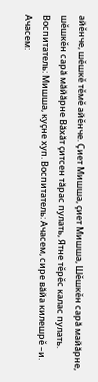айěнче, шěшкě тěмě айěнче. Çиет Мишша, çиет Мишша, Шěшкěн сарă майăрне, шěшкěн сарă мăйăрне Вăхăт çитсен тăрас пулать, Ятне тěрěс калас пулать. Воспитатель: Мишша, куçне хуп. Воспитатель: Ачасем, сире вăйа килешрě –и. Ачасем: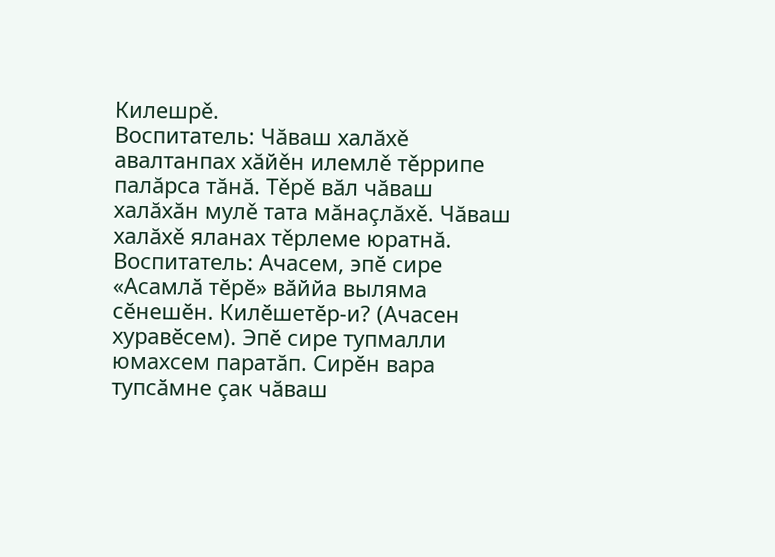Килешрě.
Воспитатель: Чăваш халăхě авалтанпах хăйěн илемлě тěррипе палăрса тăнă. Тěрě вăл чăваш халăхăн мулě тата мăнаçлăхě. Чăваш халăхě яланах тěрлеме юратнă.
Воспитатель: Ачасем, эпӗ сире «Асамлӑ тӗрӗ» вӑййа выляма сӗнешӗн. Килӗшетӗр-и? (Ачасен хуравӗсем). Эпӗ сире тупмалли юмахсем паратăп. Сирӗн вара тупсӑмне çак чăваш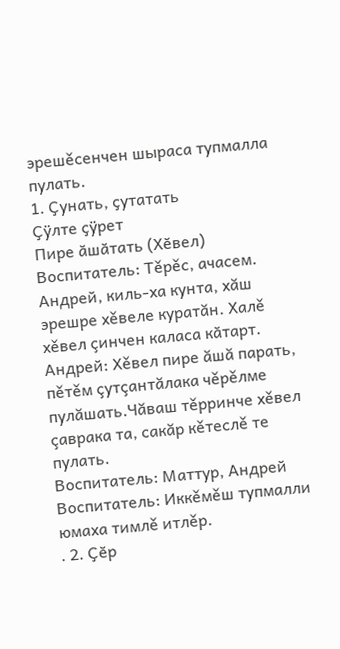эрешěсенчен шыраса тупмалла пулать.
1. Ҫунать, ҫутатать
Ҫӱлте ҫӱрет
Пире ӑшӑтать (Хӗвел)
Воспитатель: Тěрěс, ачасем. Андрей, киль-ха кунта, хăш эрешре хěвеле куратăн. Халě хěвел çинчен каласа кӑтарт.
Андрей: Хěвел пире ăшă парать, пěтěм çутçантăлака чěрěлме пулăшать.Чăваш тěрринче хěвел çаврака та, сакăр кěтеслě те пулать.
Воспитатель: Маттур, Андрей
Воспитатель: Иккěмěш тупмалли юмаха тимлě итлěр.
. 2. Ҫӗр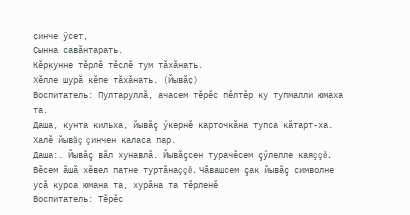ҫинче ӱсет,
Ҫынна савӑнтарать.
Кӗркунне тӗрлӗ тӗслӗ тум тӑхӑнать.
Хӗлле шурӑ кӗпе тӑхӑнать. (Йывӑҫ)
Воспитатель: Пултаруллă, ачасем тěрěс пěлтěр ку тупмалли юмаха та.
Даша, кунта кильха, йывăç ӳкернě карточкăна тупса кăтарт-ха. Халě йывăç çинчен каласа пар.
Даша:. Йывăç вăл хунавлă. Йывăçсен турачěсем çӳлелле каяççě. Вěсем ăшă хěвел патне туртăнаççě. Чăвашсем çак йывăç символне усă курса юмана та, хурăна та тěрленě
Воспитатель: Тěрěс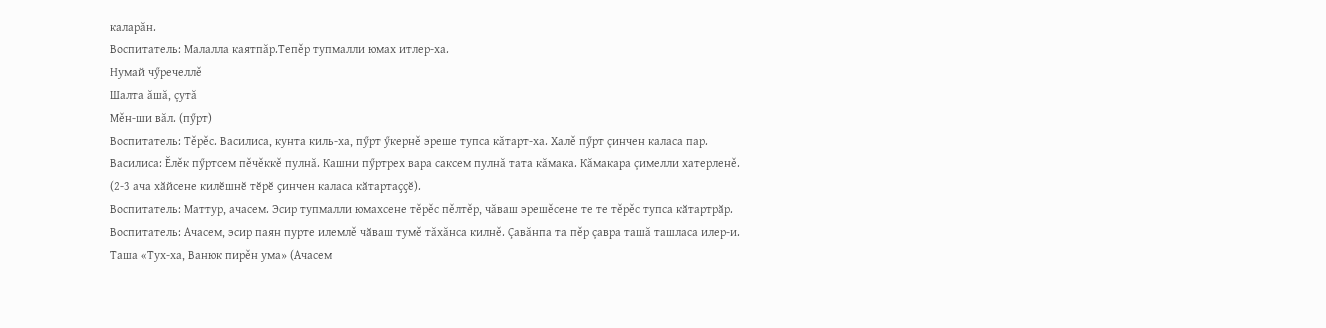каларăн.
Воспитатель: Малалла каятпăр.Тепěр тупмалли юмах итлер-ха.
Нумай чӳречеллě
Шалта ăшă, çутă
Мěн-ши вăл. (пӳрт)
Воспитатель: Тěрěс. Василиса, кунта киль-ха, пӳрт ӳкернě эреше тупса кăтарт-ха. Халě пӳрт çинчен каласа пар.
Василиса: Ĕлěк пӳртсем пěчěккě пулнă. Кашни пӳртрех вара саксем пулнă тата кăмака. Кăмакара çимелли хатерленě.
(2-3 ача хӑйсене килӗшнӗ тӗрӗ ҫинчен каласа кӑтартаҫҫӗ).
Воспитатель: Маттур, ачасем. Эсир тупмалли юмахсене тěрěс пěлтěр, чăваш эрешěсене те те тěрěс тупса кӑтартрӑр.
Воспитатель: Ачасем, эсир паян пурте илемлě чӑваш тумě тăхăнса килнě. Çавăнпа та пěр çавра ташă ташласа илер-и.
Таша «Тух-ха, Ванюк пирěн ума» (Ачасем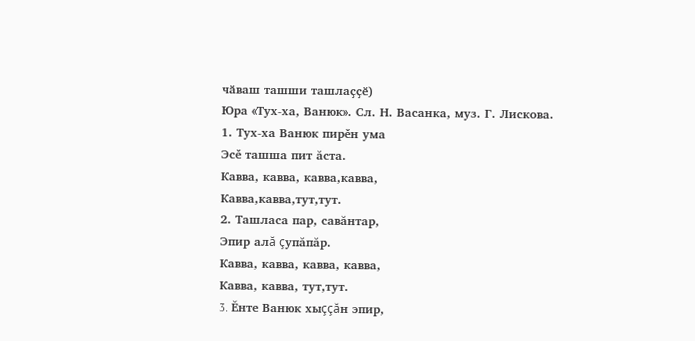чӑваш ташши ташлаҫҫӗ)
Юра «Тух-ха, Ванюк». Сл. Н. Васанка, муз. Г. Лискова.
1. Тух-ха Ванюк пирěн ума
Эсě ташша пит ăста.
Кавва, кавва, кавва,кавва,
Кавва,кавва,тут,тут.
2. Ташласа пар, савăнтар,
Эпир алă çупăпăр.
Кавва, кавва, кавва, кавва,
Кавва, кавва, тут,тут.
3. Ĕнте Ванюк хыççăн эпир,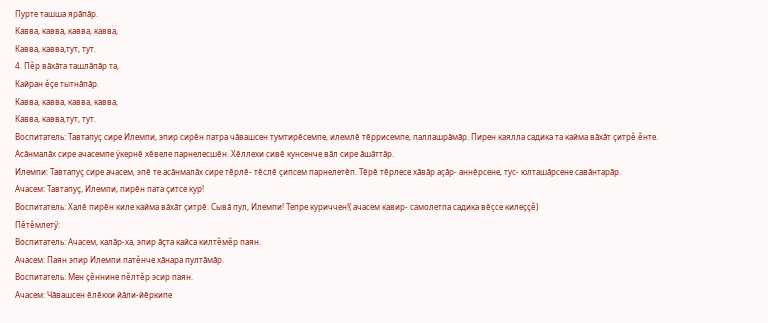Пурте ташша ярăпăр.
Кавва, кавва, кавва, кавва,
Кавва, кавва,тут, тут.
4. Пěр вăхăта ташлăпăр та,
Кайран ěçе тытнăпăр.
Кавва, кавва, кавва, кавва,
Кавва, кавва,тут, тут.
Воспитатель: Тавтапуҫ сире Илемпи, эпир сирӗн патра чӑвашсен тумтирӗсемпе, илемлӗ тӗррисемпе, паллашрӑмӑр. Пирен каялла садика та кайма вăхăт çитрě ěнте.
Асӑнмалӑх сире ачасемпе ӱкернӗ хӗвеле парнелесшӗн. Хӗллехи сивӗ кунсенче вӑл сире ӑшӑттӑр.
Илемпи: Тавтапуҫ сире ачасем, эпӗ те асӑнмалӑх сире тӗрлӗ- тӗслӗ ҫипсем парнелетӗп. Тӗрӗ тӗрлесе хӑвӑр аҫӑр- аннӗрсене, тус- юлташӑрсене савӑнтарӑр.
Ачасем: Тавтапуҫ, Илемпи, пирӗн пата ҫитсе кур!
Воспитатель: Халӗ пирӗн киле кайма вӑхӑт ҫитрӗ. Сывӑ пул, Илемпи! Тепре куриччен!( ачасем кавир- самолетпа садика вӗҫсе килеççě)
Пěтěмлетӳ:
Воспитатель: Ачасем, калăр-ха, эпир ăçта кайса килтěмěр паян.
Ачасем: Паян эпир Илемпи патěнче хăнара пултăмăр.
Воспитатель: Мен çěннине пěлтěр эсир паян.
Ачасем: Чăвашсен ĕлĕкхи йăли-йĕркипе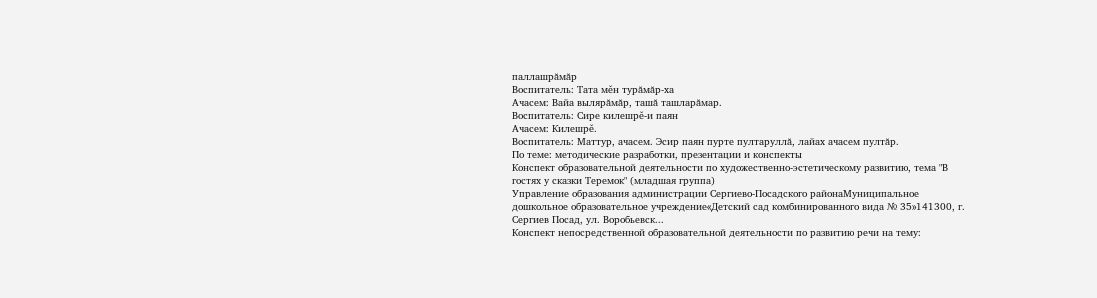паллашрăмăр
Воспитатель: Тата мěн турăмăр-ха
Ачасем: Вайа вылярăмăр, ташă ташларăмар.
Воспитатель: Сире килешрě-и паян
Ачасем: Килешрě.
Воспитатель: Маттур, ачасем. Эсир паян пурте пултаруллă, лайах ачасем пултăр.
По теме: методические разработки, презентации и конспекты
Конспект образовательной деятельности по художественно-эстетическому развитию, тема "В гостях у сказки Теремок" (младшая группа)
Управление образования администрации Сергиево-Посадского районаМуниципальное дошкольное образовательное учреждение«Детский сад комбинированного вида № 35»141300, г. Сергиев Посад, ул. Воробьевск...
Конспект непосредственной образовательной деятельности по развитию речи на тему: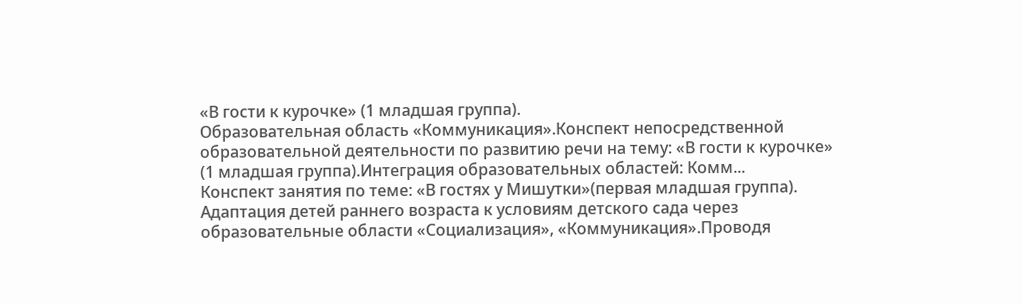«В гости к курочке» (1 младшая группа).
Образовательная область «Коммуникация».Конспект непосредственной образовательной деятельности по развитию речи на тему: «В гости к курочке» (1 младшая группа).Интеграция образовательных областей: Комм...
Конспект занятия по теме: «В гостях у Мишутки»(первая младшая группа).
Адаптация детей раннего возраста к условиям детского сада через образовательные области «Социализация», «Коммуникация».Проводя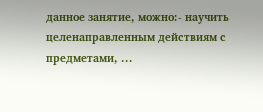данное занятие, можно:- научить целенаправленным действиям с предметами, ...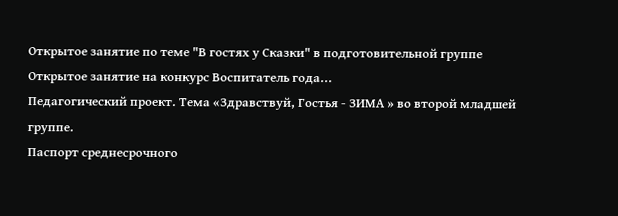Открытое занятие по теме "В гостях у Сказки" в подготовительной группе
Открытое занятие на конкурс Воспитатель года...
Педагогический проект. Тема «Здравствуй, Гостья - ЗИМА » во второй младшей группе.
Паспорт среднесрочного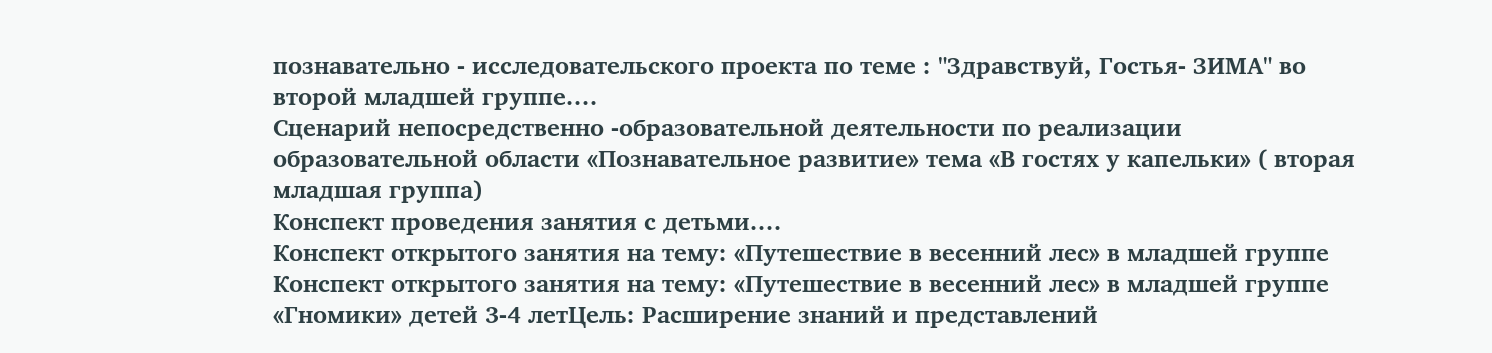познавательно - исследовательского проекта по теме : "Здравствуй, Гостья- ЗИМА" во второй младшей группе....
Сценарий непосредственно -образовательной деятельности по реализации образовательной области «Познавательное развитие» тема «В гостях у капельки» ( вторая младшая группа)
Конспект проведения занятия с детьми....
Конспект открытого занятия на тему: «Путешествие в весенний лес» в младшей группе
Конспект открытого занятия на тему: «Путешествие в весенний лес» в младшей группе «Гномики» детей 3-4 летЦель: Расширение знаний и представлений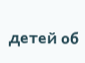детей об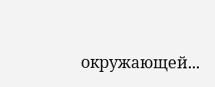окружающей...